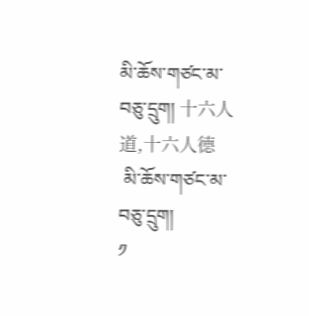མི་ཆོས་གཙང་མ་བཅུ་དྲུག། 十六人道,十六人德
 མི་ཆོས་གཙང་མ་བཅུ་དྲུག།
༡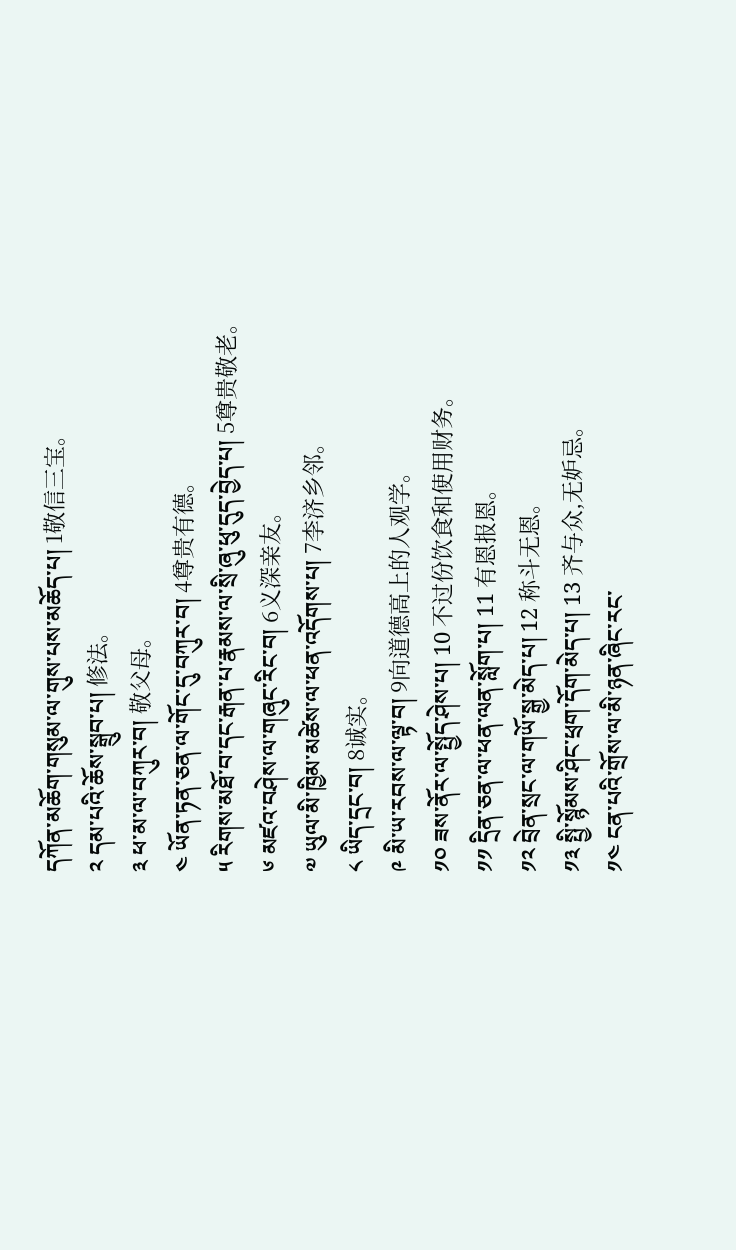དཀོན་མཆོག་གསུམ་ལ་གུས་པས་མཆོད་པ། 1敬信三宝。
༢ དམ་པའི་ཆོས་སྒྲུབ་པ། 修法。
༣ ཕ་མ་ལ་བཀུར་བ། 敬父母。
༤ ཡོན་ཏན་ཅན་ལ་གོང་དུ་བཀུར་བ། 4尊贵有德。
༥ རིགས་མཐོ་བ་དང་རྒན་པ་རྣམས་ལ་སྲི་ཞུ་ཕུ་དུད་བྱེད་པ། 5尊贵敬老。
༦ མཛའ་བཤེས་ལ་གཞུང་རིང་བ། 6义深亲友。
༧ ཡུལ་མི་ཁྱིམ་མཚེས་ལ་ཕན་འདོགས་པ། 7李济乡邻。
༨ ཡིད་དྲང་བ། 8诚实。
༩ མི་ཡ་རབས་ལ་ལྟ་བ། 9向道德高上的人观学。
༡༠ ཟས་ནོར་ལ་སྤྱོད་ཤེས་པ། 10 不过份饮食和使用财务。
༡༡ དྲིན་ཅན་ལ་ཕན་ལན་སློག་པ། 11 有恩报恩。
༡༢ བྲེན་སྲང་ལ་གཡོ་སྒྱ་མེད་པ། 12 称斗无恩。
༡༣ སྤྱི་སྙོམས་ཤིང་ཕྲག་དོག་མེད་པ། 13 齐与众,无妒忌。
༡༤ ངན་པའི་གྲོས་ལ་མི་ཉན་ཞིང་རང་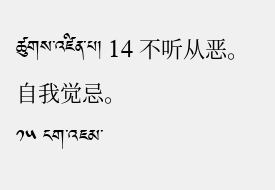ཚུགས་འཛིན་པ། 14 不听从恶。自我觉忌。
༡༥ ངག་འཇམ་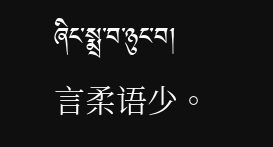ཞིང་སྨྲ་བ་ཉུང་བ། 言柔语少。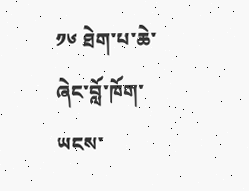༡༦ ཐེག་པ་ཆེ་ཞེང་བློ་ཁོག་ཡངས་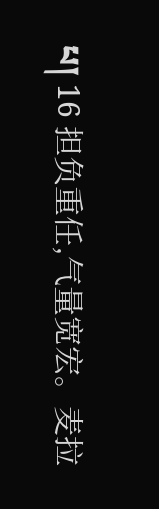པ། 16 担负重任,气量宽宏。麦拉